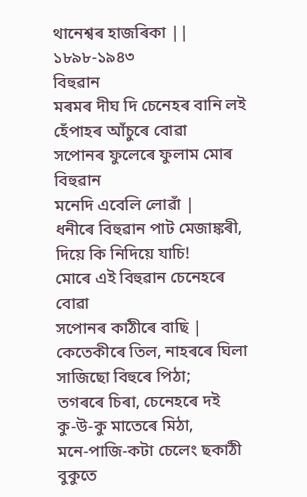থানেশ্বৰ হাজৰিকা || ১৮৯৮-১৯৪৩
বিহুৱান
মৰমৰ দীঘ দি চেনেহৰ বানি লই
হেঁপাহৰ আঁচুৰে বোৱা
সপোনৰ ফুলেৰে ফুলাম মোৰ বিহুৱান
মনেদি এবেলি লোৱাঁ |
ধনীৰে বিহুৱান পাট মেজাঙ্কৰী,
দিয়ে কি নিদিয়ে যাচি!
মোৰে এই বিহুৱান চেনেহৰে বোৱা
সপোনৰ কাঠীৰে বাছি |
কেতেকীৰে তিল, নাহৰৰে ঘিলা
সাজিছো বিহুৰে পিঠা;
তগৰৰে চিৰা, চেনেহৰে দই
কু-উ-কু মাতেৰে মিঠা,
মনে-পাজি-কটা চেলেং ছকাঠী
বুকুতে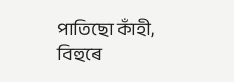পাতিছো কাঁহী,
বিহুৰে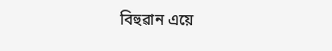বিহুৱান এয়ে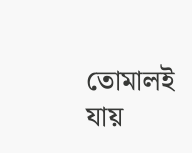তোমালই
যায়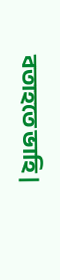বতাহতে ভাহি |